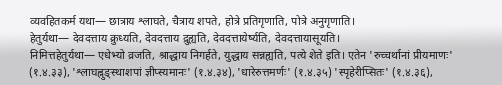व्यवहितकर्म यथा— छात्राय श्लाघते, चैत्राय शपते, होत्रे प्रतिगृणाति, पोत्रे अनुगृणाति।
हेतुर्यथा— देवदत्ताय क्रुध्यति, देवदत्ताय द्रुह्यति, देवदत्तायेर्ष्यति, देवदत्तायासूयति।
निमित्तहेतुर्यथा— एधेभ्यो व्रजति, श्राद्धाय निगर्हते, युद्धाय सन्नह्यति, पत्ये शेते इति। एतेन 'रुच्चर्थानां प्रीयमाणः' (१.४.३३), 'श्लाघह्नुङ्स्थाशपां ज्ञीप्स्यमानः' (१.४.३४), 'धारेरुत्तमर्णः' (१.४.३५) 'स्पृहेरीप्सितः' (१.४.३६),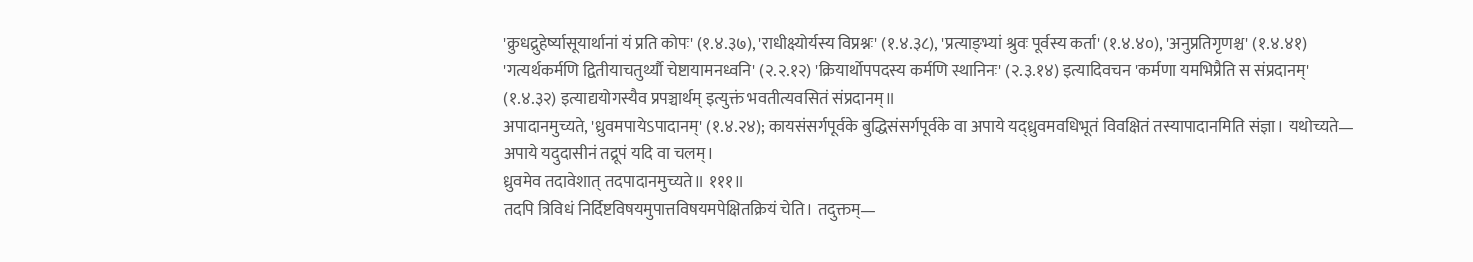'क्रुधद्रुहेर्ष्यासूयार्थानां यं प्रति कोपः' (१.४.३७), 'राधीक्ष्योर्यस्य विप्रश्नः' (१.४.३८), 'प्रत्याङ्भ्यां श्रुवः पूर्वस्य कर्ता' (१.४.४०), 'अनुप्रतिगृणश्च' (१.४.४१) 'गत्यर्थकर्मणि द्वितीयाचतुर्थ्यौ चेष्टायामनध्वनि' (२.२.१२) 'क्रियार्थोपपदस्य कर्मणि स्थानिनः' (२.३.१४) इत्यादिवचन 'कर्मणा यमभिप्रैति स संप्रदानम्' (१.४.३२) इत्याद्ययोगस्यैव प्रपञ्चार्थम् इत्युक्तं भवतीत्यवसितं संप्रदानम्॥
अपादानमुच्यते, 'ध्रुवमपायेऽपादानम्' (१.४.२४); कायसंसर्गपूर्वके बुद्धिसंसर्गपूर्वके वा अपाये यद्ध्रुवमवधिभूतं विवक्षितं तस्यापादानमिति संज्ञा। यथोच्यते—
अपाये यदुदासीनं तद्रूपं यदि वा चलम्।
ध्रुवमेव तदावेशात् तदपादानमुच्यते॥ १११॥
तदपि त्रिविधं निर्दिष्टविषयमुपात्तविषयमपेक्षितक्रियं चेति। तदुक्तम्—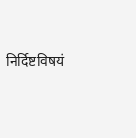निर्दिष्टविषयं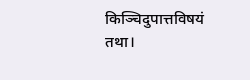किञ्चिदुपात्तविषयं तथा।